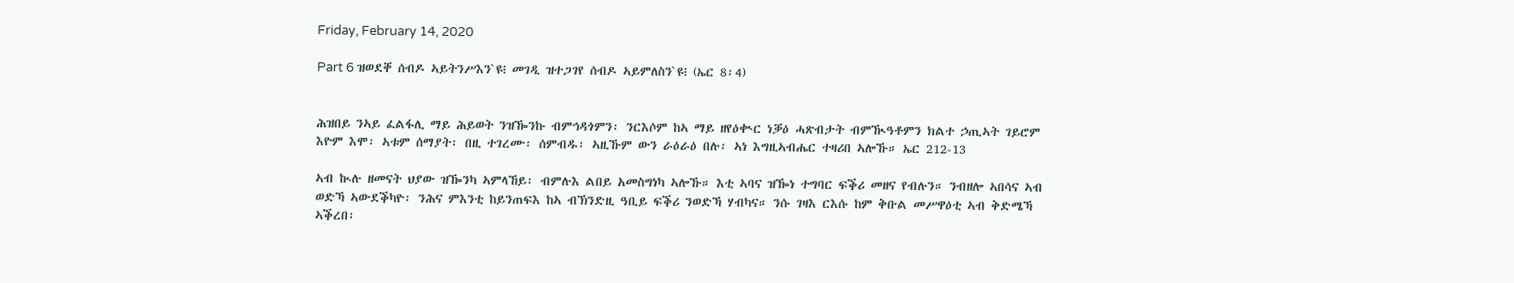Friday, February 14, 2020

Part 6 ዝወደቐ ሰብዶ ኣይትንሥእን`ዩ᎒ መገዲ ዝተጋገየ ሰብዶ ኣይምለስን`ዩ᎒ (ኤር 8፡4)


ሕዝበይ ንኣይ ፈልፋሊ ማይ ሕይወት ንዝዀንኩ ብምኅዳጎምን፡ ንርእሶም ከኣ ማይ ዘየዕቊር ነቓዕ ሓጽብታት ብምዂዓቶምን ክልተ ኃጢኣት ገይሮም እዮም እሞ፡ ኣቱም ሰማያት፡ በዚ ተገረሙ፡ ሰምብዱ፡ ኣዚኹም ውን ራዕራዕ በሉ፡ ኣነ እግዚኣብሔር ተዛሪበ ኣሎኹ። ኤር 212-13

ኣብ ኲሉ ዘመናት ህያው ዝዀንካ ኣምላኸይ፡ ብምሉእ ልበይ አመስግነካ ኣሎኹ። እቲ ኣባና ዝዀነ ተግባር ፍቕሪ መዘና የብሉን። ንብዘሎ ኣበሳና ኣብ ወድኻ ኣውደቕካዮ፡ ንሕና ምእንቲ ከይንጠፍእ ከኣ ብኽንድዚ ዓቢይ ፍቕሪ ንወድኻ ሃብካና። ንሱ ገዛእ ርእሱ ከም ቅቡል መሥዋዕቲ ኣብ ቅድሜኻ ኣቕረበ፡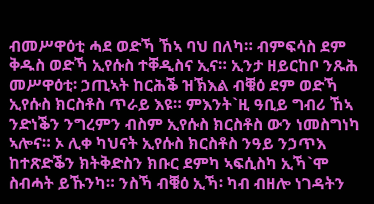ብመሥዋዕቲ ሓደ ወድኻ ኸኣ ባህ በለካ። ብምፍሳስ ደም ቅዱስ ወድኻ ኢየሱስ ተቐዲስና ኢና። ኢንታ ዘይርከቦ ንጹሕ መሥዋዕቲ፡ ኃጢኣት ከርሕቕ ዝኽእል ብቑዕ ደም ወድኻ ኢየሱስ ክርስቶስ ጥራይ እዩ። ምእንት`ዚ ዓቢይ ግብሪ ኸኣ ንድነቕን ንግረምን ብስም ኢየሱስ ክርስቶስ ውን ነመስግነካ ኣሎና። ኦ ሊቀ ካህናት ኢየሱስ ክርስቶስ ንዓይ ንኃጥእ ከተጽድቕን ክትቅድስን ክቡር ደምካ ኣፍሲስካ ኢኻ`ሞ ስብሓት ይኹንካ። ንስኻ ብቑዕ ኢኻ፡ ካብ ብዘሎ ነገዳትን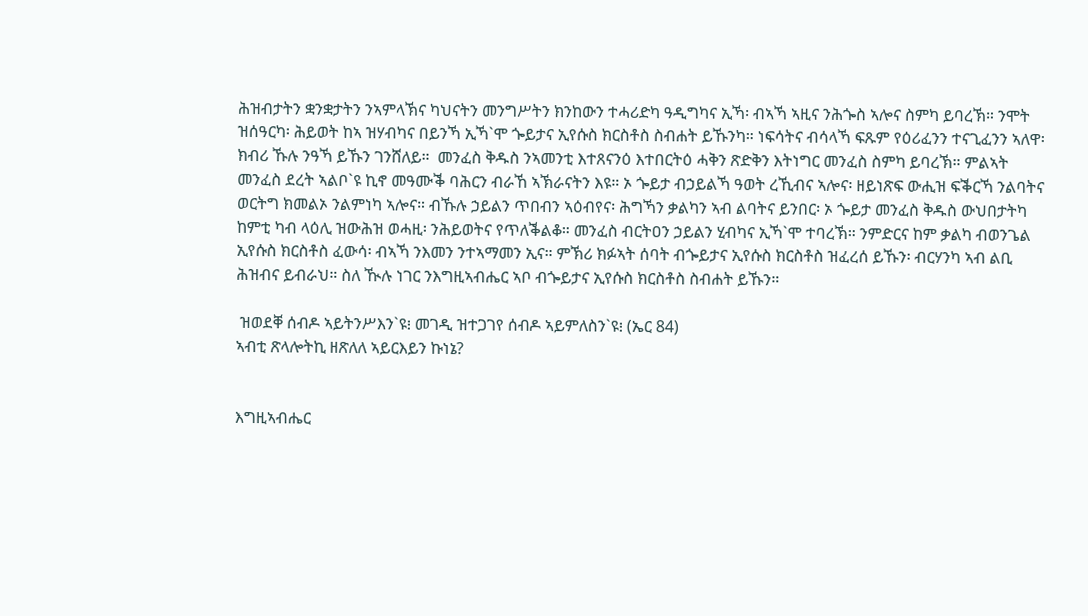ሕዝብታትን ቋንቋታትን ንኣምላኽና ካህናትን መንግሥትን ክንከውን ተሓሪድካ ዓዲግካና ኢኻ፡ ብኣኻ ኣዚና ንሕጐስ ኣሎና ስምካ ይባረኽ። ንሞት ዝሰዓርካ፡ ሕይወት ከኣ ዝሃብካና በይንኻ ኢኻ`ሞ ጐይታና ኢየሱስ ክርስቶስ ስብሐት ይኹንካ። ነፍሳትና ብሳላኻ ፍጹም የዕሪፈንን ተናጊፈንን ኣለዋ፡ ክብሪ ኹሉ ንዓኻ ይኹን ገንሸለይ።  መንፈስ ቅዱስ ንኣመንቲ እተጸናንዕ እተበርትዕ ሓቅን ጽድቅን እትነግር መንፈስ ስምካ ይባረኽ። ምልኣት መንፈስ ደረት ኣልቦ`ዩ ኪኖ መዓሙቕ ባሕርን ብራኸ ኣኽራናትን እዩ። ኦ ጐይታ ብኃይልኻ ዓወት ረኺብና ኣሎና፡ ዘይነጽፍ ውሒዝ ፍቕርኻ ንልባትና ወርትግ ክመልኦ ንልምነካ ኣሎና። ብኹሉ ኃይልን ጥበብን ኣዕብየና፡ ሕግኻን ቃልካን ኣብ ልባትና ይንበር፡ ኦ ጐይታ መንፈስ ቅዱስ ውህበታትካ ከምቲ ካብ ላዕሊ ዝውሕዝ ወሓዚ፡ ንሕይወትና የጥለቕልቆ። መንፈስ ብርትዐን ኃይልን ሂብካና ኢኻ`ሞ ተባረኽ። ንምድርና ከም ቃልካ ብወንጌል ኢየሱስ ክርስቶስ ፈውሳ፡ ብኣኻ ንእመን ንተኣማመን ኢና። ምኽሪ ክፉኣት ሰባት ብጐይታና ኢየሱስ ክርስቶስ ዝፈረሰ ይኹን፡ ብርሃንካ ኣብ ልቢ ሕዝብና ይብራህ። ስለ ዂሉ ነገር ንእግዚኣብሔር ኣቦ ብጐይታና ኢየሱስ ክርስቶስ ስብሐት ይኹን።

 ዝወደቐ ሰብዶ ኣይትንሥእን`ዩ᎒ መገዲ ዝተጋገየ ሰብዶ ኣይምለስን`ዩ᎒ (ኤር 84)
ኣብቲ ጽላሎትኪ ዘጽለለ ኣይርእይን ኩነኔ?


እግዚኣብሔር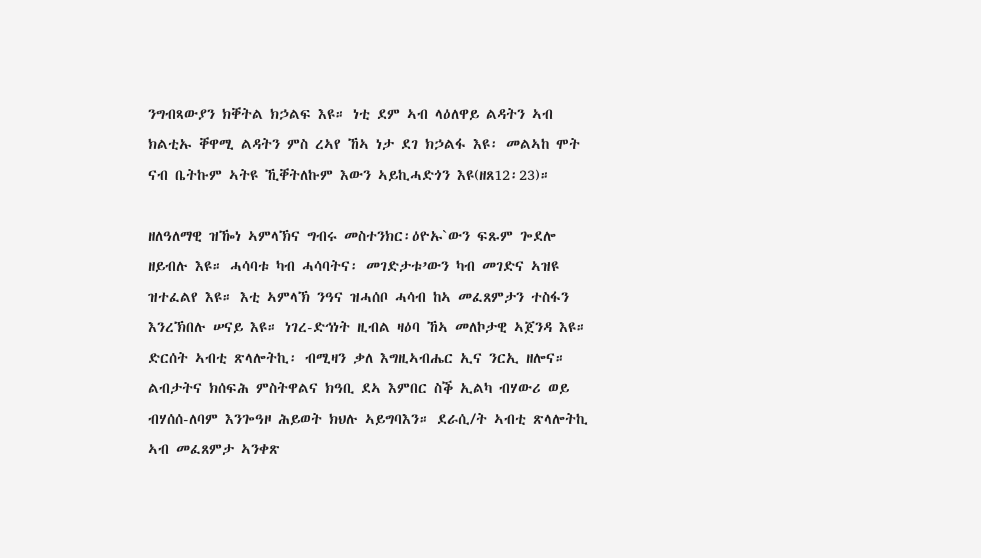ንግብጻውያን ክቐትል ክኃልፍ እዩ። ነቲ ደም ኣብ ላዕለዋይ ልዳትን ኣብ ክልቲኡ ቐዋሚ ልዳትን ምስ ረኣየ ኸኣ ነታ ደገ ክኃልፋ እዩ፡ መልኣከ ሞት ናብ ቤትኩም ኣትዩ ኺቐትለኩም እውን ኣይኪሓድጎን እዩ(ዘጸ12፡23)።

ዘለዓለማዊ ዝዀነ ኣምላኽና ግብሩ መስተንክር፡ዕዮኡ`ውን ፍጹም ጐደሎ ዘይብሉ እዩ። ሓሳባቱ ካብ ሓሳባትና፡ መገድታቱ’ውን ካብ መገድና ኣዝዩ ዝተፈልየ እዩ። እቲ ኣምላኽ ንዓና ዝሓሰቦ ሓሳብ ከኣ መፈጸምታን ተስፋን እንረኽበሉ ሠናይ እዩ። ነገረ-ድኅነት ዚብል ዛዕባ ኸኣ መለኮታዊ ኣጀንዳ እዩ። ድርሰት ኣብቲ ጽላሎትኪ፡ ብሚዛን ቃለ እግዚኣብሔር ኢና ንርኢ ዘሎና። ልብታትና ክሰፍሕ ምስትዋልና ክዓቢ ደኣ እምበር ስቕ ኢልካ ብሃውሪ ወይ ብሃሰሰ-ለባም እንጐዓዞ ሕይወት ክህሉ ኣይግባእን። ደራሲ/ት ኣብቲ ጽላሎትኪ ኣብ መፈጸምታ ኣንቀጽ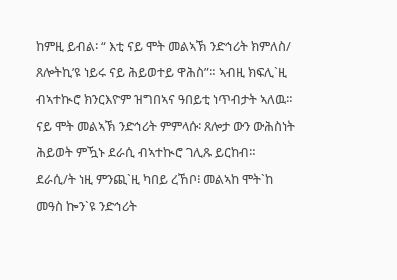ከምዚ ይብል፡ “ እቲ ናይ ሞት መልኣኽ ንድኅሪት ክምለስ/ ጸሎትኪ’ዩ ነይሩ ናይ ሕይወተይ ዋሕስ”። ኣብዚ ክፍሊ`ዚ ብኣተኲሮ ክንርእዮም ዝግበኣና ዓበይቲ ነጥብታት ኣለዉ። ናይ ሞት መልኣኽ ንድኅሪት ምምላሱ፡ ጸሎታ ውን ውሕስነት ሕይወት ምዃኑ ደራሲ ብኣተኲሮ ገሊጹ ይርከብ። ደራሲ/ት ነዚ ምንጪ`ዚ ካበይ ረኸቦ፧ መልኣከ ሞት`ከ መዓስ ኰን`ዩ ንድኅሪት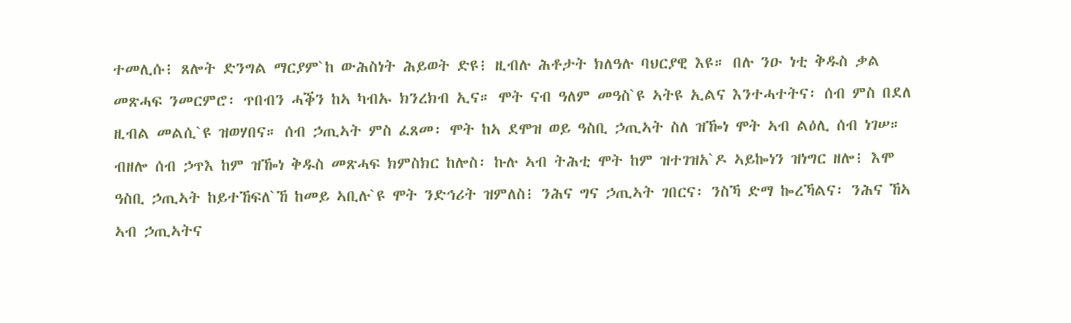ተመሊሱ፧ ጸሎት ድንግል ማርያም`ከ ውሕስነት ሕይወት ድዩ፧ ዚብሉ ሕቶታት ክለዓሉ ባህርያዊ እዩ። በሉ ንዑ ነቲ ቅዱስ ቃል መጽሓፍ ንመርምሮ፡ ጥበብን ሓቕን ከኣ ካብኡ ክንረክብ ኢና። ሞት ናብ ዓለም መዓስ`ዩ ኣትዩ ኢልና እንተሓተትና፡ ሰብ ምስ በደለ ዚብል መልሲ`ዩ ዝወሃበና። ሰብ ኃጢኣት ምስ ፈጸመ፡ ሞት ከኣ ደሞዝ ወይ ዓስቢ ኃጢኣት ስለ ዝዀነ ሞት ኣብ ልዕሊ ሰብ ነገሠ። ብዘሎ ሰብ ኃጥእ ከም ዝዀነ ቅዱስ መጽሓፍ ክምስክር ከሎስ፡ ኩሉ ኣብ ትሕቲ ሞት ከም ዝተገዝአ`ዶ ኣይኰነን ዝነግር ዘሎ፧ እሞ ዓስቢ ኃጢኣት ከይተኸፍለ`ኸ ከመይ ኣቢሉ`ዩ ሞት ንድኅሪት ዝምለስ፧ ንሕና ግና ኃጢኣት ገበርና፡ ንስኻ ድማ ኰረኻልና፡ ንሕና ኸኣ ኣብ ኃጢኣትና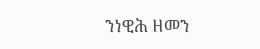ንነዊሕ ዘመን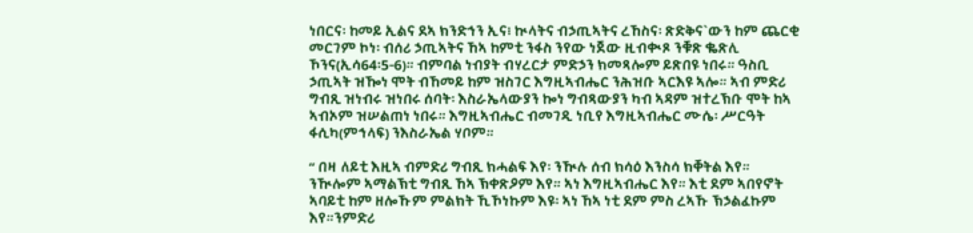ነበርና፡ ከመይ ኢልና ደኣ ክንድኅን ኢና፧ ኲላትና ብኃጢኣትና ረኸስና፡ ጽድቅና`ውን ከም ጨርቂ መርገም ኮነ፡ ብሰሪ ኃጢኣትና ኸኣ ከምቲ ንፋስ ንየው ነጀው ዚብቊጾ ንቑጽ ቈጽሊ ኾንና(ኢሳ64፡5-6)። ብምባል ነብያት ብሃረርታ ምድኃን ክመጻሎም ይጽበዩ ነበሩ። ዓስቢ ኃጢኣት ዝዀነ ሞት ብኸመይ ከም ዝስገር እግዚኣብሔር ንሕዝቡ ኣርእዩ ኣሎ። ኣብ ምድሪ ግብጺ ዝነብሩ ዝነበሩ ሰባት፡ እስራኤላውያን ኰነ ግብጻውያን ካብ ኣዳም ዝተረኽቡ ሞት ከኣ ኣብኦም ዝሠልጠነ ነበሩ። እግዚኣብሔር ብመገዲ ነቢየ እግዚኣብሔር ሙሴ፡ ሥርዓት ፋሲካ(ምኅላፍ) ንእስራኤል ሃቦም።

“ በዛ ለይቲ እዚኣ ብምድሪ ግብጺ ክሓልፍ እየ፡ ንዂሉ ሰብ ክሳዕ እንስሳ ክቐትል እየ። ንዂሎም ኣማልኽቲ ግብጺ ኸኣ ኽቀጽዖም እየ። ኣነ እግዚኣብሔር እየ። እቲ ደም ኣበየኖት ኣባይቲ ከም ዘሎኹም ምልክት ኺኾነኩም እዩ፡ ኣነ ኸኣ ነቲ ደም ምስ ረኣኹ ኽኃልፈኩም እየ።ንምድሪ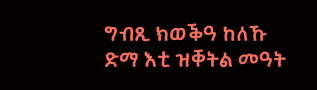ግብጺ ክወቕዓ ከለኹ ድማ እቲ ዝቐትል መዓት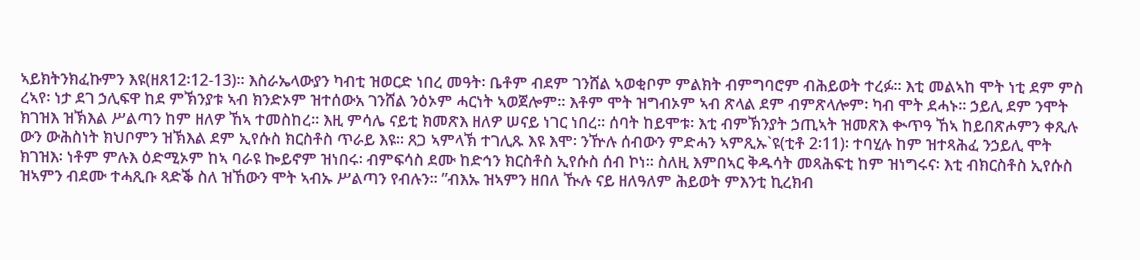ኣይክትንክፈኩምን እዩ(ዘጸ12፡12-13)። እስራኤላውያን ካብቲ ዝወርድ ነበረ መዓት፡ ቤቶም ብደም ገንሸል ኣወቂቦም ምልክት ብምግባሮም ብሕይወት ተረፉ። እቲ መልኣከ ሞት ነቲ ደም ምስ ረኣየ፡ ነታ ደገ ኃሊፍዋ ከደ ምኽንያቱ ኣብ ክንድኦም ዝተሰውአ ገንሸል ንዕኦም ሓርነት ኣወጀሎም። እቶም ሞት ዝግብኦም ኣብ ጽላል ደም ብምጽላሎም፡ ካብ ሞት ደሓኑ። ኃይሊ ደም ንሞት ክገዝእ ዝኽእል ሥልጣን ከም ዘለዎ ኸኣ ተመስከረ። እዚ ምሳሌ ናይቲ ክመጽእ ዘለዎ ሠናይ ነገር ነበረ። ሰባት ከይሞቱ፡ እቲ ብምኽንያት ኃጢኣት ዝመጽእ ቊጥዓ ኸኣ ከይበጽሖምን ቀጺሉ ውን ውሕስነት ክህቦምን ዝኽእል ደም ኢየሱስ ክርስቶስ ጥራይ እዩ። ጸጋ ኣምላኽ ተገሊጹ እዩ እሞ፡ ንዅሉ ሰብውን ምድሓን ኣምጺኡ`ዩ(ቲቶ 2፡11)፡ ተባሂሉ ከም ዝተጻሕፈ ንኃይሊ ሞት ክገዝእ፡ ነቶም ምሉእ ዕድሚኦም ከኣ ባራዩ ኰይኖም ዝነበሩ፡ ብምፍሳስ ደሙ ከድኅን ክርስቶስ ኢየሱስ ሰብ ኮነ። ስለዚ እምበኣር ቅዱሳት መጻሕፍቲ ከም ዝነግሩና፡ እቲ ብክርስቶስ ኢየሱስ ዝኣምን ብደሙ ተሓጺቡ ጻድቕ ስለ ዝኸውን ሞት ኣብኡ ሥልጣን የብሉን። ”ብእኡ ዝኣምን ዘበለ ዂሉ ናይ ዘለዓለም ሕይወት ምእንቲ ኪረክብ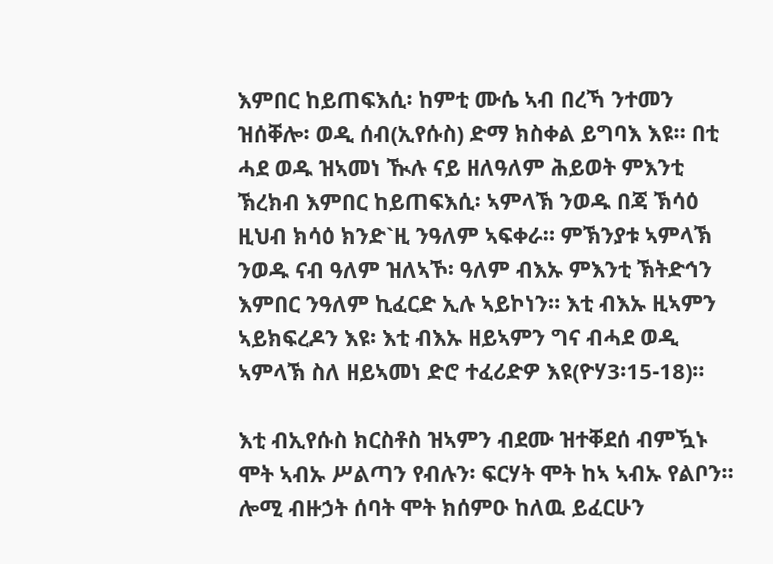እምበር ከይጠፍእሲ፡ ከምቲ ሙሴ ኣብ በረኻ ንተመን ዝሰቐሎ፡ ወዲ ሰብ(ኢየሱስ) ድማ ክስቀል ይግባእ እዩ። በቲ ሓደ ወዱ ዝኣመነ ዂሉ ናይ ዘለዓለም ሕይወት ምእንቲ ኽረክብ እምበር ከይጠፍእሲ፡ ኣምላኽ ንወዱ በጃ ኽሳዕ ዚህብ ክሳዕ ክንድ`ዚ ንዓለም ኣፍቀራ። ምኽንያቱ ኣምላኽ ንወዱ ናብ ዓለም ዝለኣኾ፡ ዓለም ብእኡ ምእንቲ ኽትድኅን እምበር ንዓለም ኪፈርድ ኢሉ ኣይኮነን። እቲ ብእኡ ዚኣምን ኣይክፍረዶን እዩ፡ እቲ ብእኡ ዘይኣምን ግና ብሓደ ወዲ ኣምላኽ ስለ ዘይኣመነ ድሮ ተፈሪድዎ እዩ(ዮሃ3፡15-18)።

እቲ ብኢየሱስ ክርስቶስ ዝኣምን ብደሙ ዝተቐደሰ ብምዃኑ ሞት ኣብኡ ሥልጣን የብሉን፡ ፍርሃት ሞት ከኣ ኣብኡ የልቦን። ሎሚ ብዙኃት ሰባት ሞት ክሰምዑ ከለዉ ይፈርሁን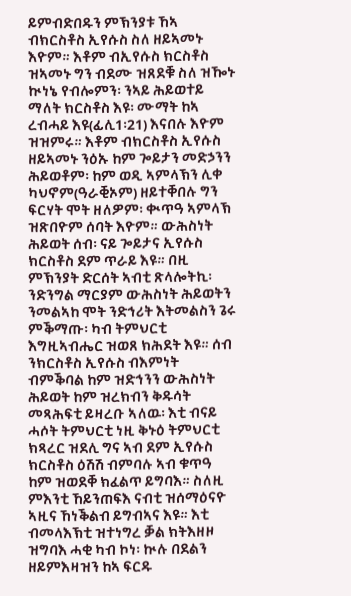ይምብድበዱን ምኽንያቱ ኸኣ ብክርስቶስ ኢየሱስ ስለ ዘይኣመኑ እዮም። እቶም ብኢየሱስ ክርስቶስ ዝኣመኑ ግን ብደሙ ዝጸደቑ ስለ ዝዀኑ ኲነኔ የብሎምን፡ ንኣይ ሕይወተይ ማለት ክርስቶስ እዩ፡ ሙማት ከኣ ረብሓይ እዩ(ፊሊ1፡21) እናበሉ እዮም ዝዝምሩ። እቶም ብክርስቶስ ኢየሱስ ዘይኣመኑ ንዕኡ ከም ጐይታን መድኃንን ሕይወቶም፡ ከም ወዲ ኣምላኽን ሊቀ ካህኖም(ዓራቒኦም) ዘይተቐበሉ ግን ፍርሃት ሞት ዘለዎም፡ ቊጥዓ ኣምላኽ ዝጽበዮም ሰባት እዮም። ውሕስነት ሕይወት ሰብ፡ ናይ ጐይታና ኢየሱስ ክርስቶስ ደም ጥራይ እዩ። በዚ ምኽንያት ድርሰት ኣብቲ ጽላሎትኪ፡ ንድንግል ማርያም ውሕስነት ሕይወትን ንመልኣከ ሞት ንድኅሪት እትመልስን ጌሩ ምቕማጡ፡ ካብ ትምህርቲ እግዚኣብሔር ዝወጸ ክሕደት እዩ። ሰብ ንክርስቶስ ኢየሱስ ብእምነት ብምቕባል ከም ዝድኅንን ውሕስነት ሕይወት ከም ዝረክብን ቅዱሳት መጻሕፍቲ ይዛረቡ ኣለዉ፡ እቲ ብናይ ሓሶት ትምህርቲ ነዚ ቅኑዕ ትምህርቲ ክጻረር ዝደሊ ግና ኣብ ደም ኢየሱስ ክርስቶስ ዕሽሽ ብምባሉ ኣብ ቁጥዓ ከም ዝወደቐ ክፈልጥ ይግባእ። ስለዚ ምእንቲ ኸይንጠፍእ ናብቲ ዝሰማዕናዮ ኣዚና ኸነቕልብ ይግብኣና እዩ። እቲ ብመላእኽቲ ዝተነግረ ቓል ክትእዘዞ ዝግባእ ሓቂ ካብ ኮነ፡ ኲሉ በደልን ዘይምእዛዝን ከኣ ፍርዱ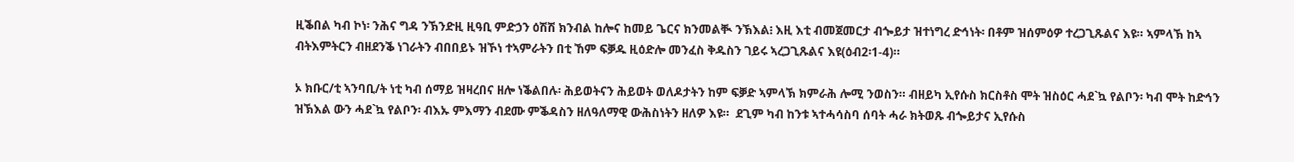ዚቕበል ካብ ኮነ፡ ንሕና ግዳ ንኽንድዚ ዚዓቢ ምድኃን ዕሽሽ ክንብል ከሎና ከመይ ጌርና ክንመልቚ ንኽእል፧ እዚ እቲ ብመጀመርታ ብጐይታ ዝተነግረ ድኅነት፡ በቶም ዝሰምዕዎ ተረጋጊጹልና እዩ። ኣምላኽ ከኣ ብትእምትርን ብዘደንቕ ነገራትን ብበበይኑ ዝኾነ ተኣምራትን በቲ ኸም ፍቓዱ ዚዕድሎ መንፈስ ቅዱስን ገይሩ ኣረጋጊጹልና እዩ(ዕብ2፡1-4)።

ኦ ክቡር/ቲ ኣንባቢ/ት ነቲ ካብ ሰማይ ዝዛረበና ዘሎ ነቕልበሉ፡ ሕይወትናን ሕይወት ወለዶታትን ከም ፍቓድ ኣምላኽ ክምራሕ ሎሚ ንወስን። ብዘይካ ኢየሱስ ክርስቶስ ሞት ዝስዕር ሓደ`ኳ የልቦን፡ ካብ ሞት ከድኅን ዝኽእል ውን ሓደ`ኳ የልቦን፡ ብእኡ ምእማን ብደሙ ምቕዳስን ዘለዓለማዊ ውሕስነትን ዘለዎ እዩ።  ደጊም ካብ ከንቱ ኣተሓሳስባ ሰባት ሓራ ክትወጹ ብጐይታና ኢየሱስ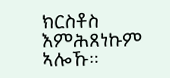ክርስቶስ እምሕጸነኩም ኣሎኹ።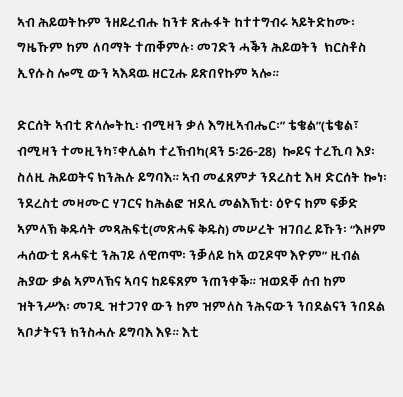ኣብ ሕይወትኩም ንዘይረብሑ ከንቱ ጽሑፋት ከተተግብሩ ኣይትድከሙ፡ ግዜኹም ከም ለባማት ተጠቐምሉ፡ መገድን ሓቕን ሕይወትን  ክርስቶስ ኢየሱስ ሎሚ ውን ኣእዳዉ ዘርጊሑ ይጽበየኩም ኣሎ።

ድርሰት ኣብቲ ጽላሎትኪ፡ ብሚዛን ቃለ እግዚኣብሔር፡” ቴቄል”(ቴቄል፣ ብሚዛን ተመዚንካ፣ቀሊልካ ተረኽብካ(ዳን 5፡26-28)  ኰይና ተረኺባ እያ፡ ስለዚ ሕይወትና ክንሕሉ ይግባእ። ኣብ መፈጸምታ ንደረስቲ እዛ ድርሰት ኰነ፡ ንደረስቲ መዛሙር ሃገርና ከሕልፎ ዝደሊ መልእኽቲ፡ ዕዮና ከም ፍቓድ ኣምላኽ ቅዱሳት መጻሕፍቲ(መጽሓፍ ቅዱስ) መሠረት ዝገበረ ይኹን፡ “እዞም ሓሰውቲ ጸሓፍቲ ንሕገይ ለዊጦሞ፡ ንቓለይ ከኣ ወጊዶሞ እዮም” ዚብል ሕያው ቃል ኣምላኽና ኣባና ከይፍጸም ንጠንቀቕ። ዝወደቐ ሰብ ከም ዝትንሥእ፡ መገዲ ዝተጋገየ ውን ከም ዝምለስ ንሕናውን ንበደልናን ንበደል ኣቦታትናን ክንስሓሉ ይግባእ እዩ። እቲ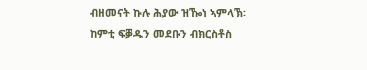ብዘመናት ኩሉ ሕያው ዝዀነ ኣምላኽ፡ ከምቲ ፍቓዱን መደቡን ብክርስቶስ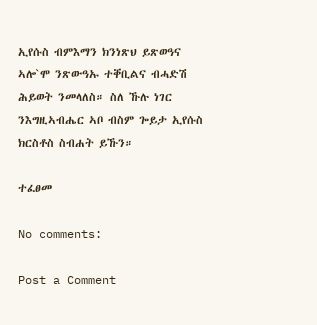ኢየሱስ ብምእማን ክንነጽህ ይጽወዓና ኣሎ`ሞ ንጽውዓኡ ተቐቢልና ብሓድሽ ሕይወት ንመላለስ። ስለ ኹሉ ነገር ንእግዚኣብሔር ኣቦ ብስም ጐይታ ኢየሱስ ክርስቶስ ስብሐት ይኹን።

ተፈፀመ

No comments:

Post a Comment